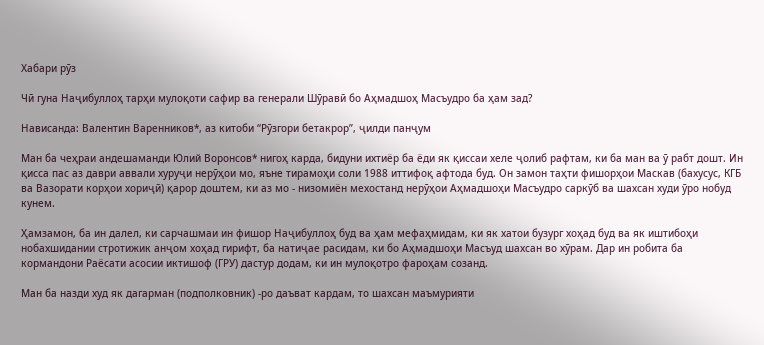Хабари рӯз

Чӣ гуна Наҷибуллоҳ тарҳи мулоқоти сафир ва генерали Шӯравӣ бо Аҳмадшоҳ Масъудро ба ҳам зад?

Нависанда: Валентин Варенников*, аз китоби “Рӯзгори бетакрор”, ҷилди панҷум

Ман ба чеҳраи андешаманди Юлий Воронсов* нигоҳ карда, бидуни ихтиёр ба ёди як қиссаи хеле ҷолиб рафтам, ки ба ман ва ӯ рабт дошт. Ин қисса пас аз даври аввали хуруҷи нерӯҳои мо, яъне тирамоҳи соли 1988 иттифоқ афтода буд. Он замон таҳти фишорҳои Маскав (бахусус, КГБ ва Вазорати корҳои хориҷӣ) қарор доштем, ки аз мо - низомиён мехостанд нерӯҳои Аҳмадшоҳи Масъудро саркӯб ва шахсан худи ӯро нобуд кунем.

Ҳамзамон, ба ин далел, ки сарчашмаи ин фишор Наҷибуллоҳ буд ва ҳам мефаҳмидам, ки як хатои бузург хоҳад буд ва як иштибоҳи нобахшидании стротижик анҷом хоҳад гирифт, ба натиҷае расидам, ки бо Аҳмадшоҳи Масъуд шахсан во хӯрам. Дар ин робита ба кормандони Раёсати асосии иктишоф (ГРУ) дастур додам, ки ин мулоқотро фароҳам созанд.

Ман ба назди худ як дагарман (подполковник) -ро даъват кардам, то шахсан маъмурияти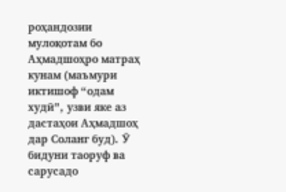роҳандозии мулоқотам бо Аҳмадшоҳро матраҳ кунам (маъмури иктишоф “одам худӣ”, узви яке аз дастаҳои Аҳмадшоҳ дар Соланг буд). Ӯ бидуни таоруф ва сарусадо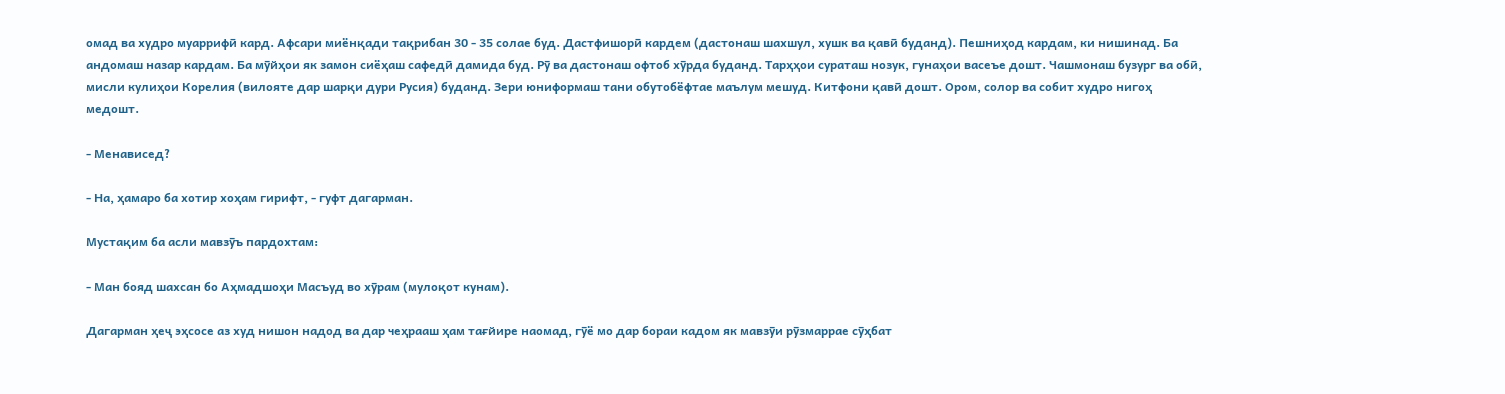омад ва худро муаррифӣ кард. Афсари миёнқади тақрибан 30 - 35 солае буд. Дастфишорӣ кардем (дастонаш шахшул, хушк ва қавӣ буданд). Пешниҳод кардам, ки нишинад. Ба андомаш назар кардам. Ба мӯйҳои як замон сиёҳаш сафедӣ дамида буд. Рӯ ва дастонаш офтоб хӯрда буданд. Тарҳҳои сураташ нозук, гунаҳои васеъе дошт. Чашмонаш бузург ва обӣ, мисли кулиҳои Корелия (вилояте дар шарқи дури Русия) буданд. Зери юниформаш тани обутобёфтае маълум мешуд. Китфони қавӣ дошт. Ором, солор ва собит худро нигоҳ медошт.

- Менависед?

- На, ҳамаро ба хотир хоҳам гирифт, - гуфт дагарман.

Мустақим ба асли мавзӯъ пардохтам:

- Ман бояд шахсан бо Аҳмадшоҳи Масъуд во хӯрам (мулоқот кунам).

Дагарман ҳеҷ эҳсосе аз худ нишон надод ва дар чеҳрааш ҳам тағйире наомад, гӯё мо дар бораи кадом як мавзӯи рӯзмаррае сӯҳбат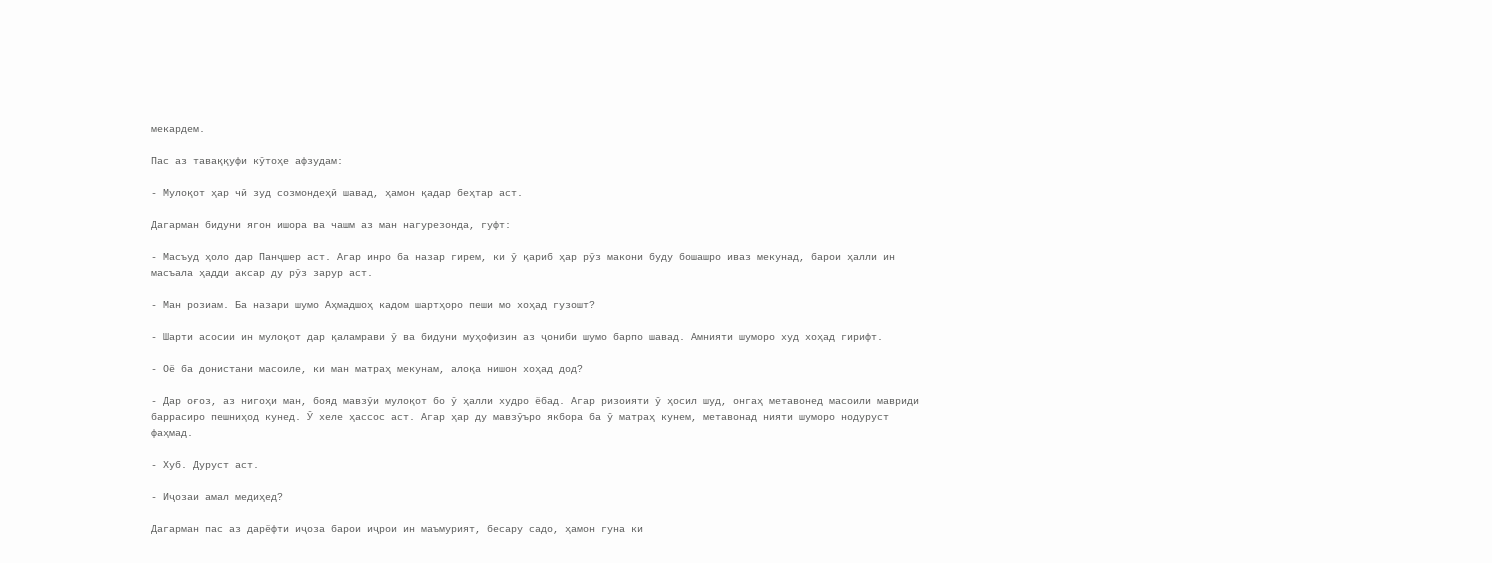мекардем.

Пас аз таваққуфи кӯтоҳе афзудам:

- Мулоқот ҳар чӣ зуд созмондеҳӣ шавад, ҳамон қадар беҳтар аст.

Дагарман бидуни ягон ишора ва чашм аз ман нагурезонда, гуфт:

- Масъуд ҳоло дар Панҷшер аст. Агар инро ба назар гирем, ки ӯ қариб ҳар рӯз макони буду бошашро иваз мекунад, барои ҳалли ин масъала ҳадди аксар ду рӯз зарур аст.

- Ман розиам. Ба назари шумо Аҳмадшоҳ кадом шартҳоро пеши мо хоҳад гузошт?

- Шарти асосии ин мулоқот дар қаламрави ӯ ва бидуни муҳофизин аз ҷониби шумо барпо шавад. Амнияти шуморо худ хоҳад гирифт.

- Оё ба донистани масоиле, ки ман матраҳ мекунам, алоқа нишон хоҳад дод?

- Дар оғоз, аз нигоҳи ман, бояд мавзӯи мулоқот бо ӯ ҳалли худро ёбад. Агар ризоияти ӯ ҳосил шуд, онгаҳ метавонед масоили мавриди баррасиро пешниҳод кунед. Ӯ хеле ҳассос аст. Агар ҳар ду мавзӯъро якбора ба ӯ матраҳ кунем, метавонад нияти шуморо нодуруст фаҳмад.

- Хуб. Дуруст аст.

- Иҷозаи амал медиҳед?

Дагарман пас аз дарёфти иҷоза барои иҷрои ин маъмурият, бесару садо, ҳамон гуна ки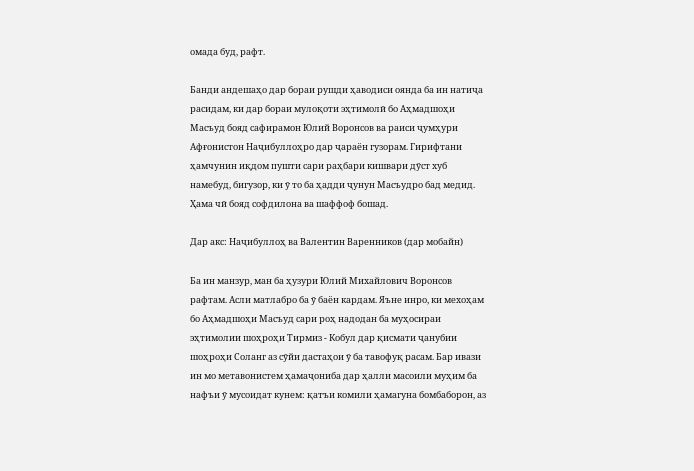омада буд, рафт.

Банди андешаҳо дар бораи рушди ҳаводиси оянда ба ин натиҷа расидам, ки дар бораи мулоқоти эҳтимолӣ бо Аҳмадшоҳи Масъуд бояд сафирамон Юлий Воронсов ва раиси ҷумҳури Афғонистон Наҷибуллоҳро дар ҷараён гузорам. Гирифтани ҳамчунин иқдом пушти сари раҳбари кишвари дӯст хуб намебуд, бигузор, ки ӯ то ба ҳадди ҷунун Масъудро бад медид. Ҳама чӣ бояд софдилона ва шаффоф бошад.

Дар акс: Наҷибуллоҳ ва Валентин Варенников (дар мобайн)

Ба ин манзур, ман ба ҳузури Юлий Михайлович Воронсов рафтам. Асли матлабро ба ӯ баён кардам. Яъне инро, ки мехоҳам бо Аҳмадшоҳи Масъуд сари роҳ надодан ба муҳосираи эҳтимолии шоҳроҳи Тирмиз - Кобул дар қисмати ҷанубии шоҳроҳи Соланг аз сӯйи дастаҳои ӯ ба тавофуқ расам. Бар ивази ин мо метавонистем ҳамаҷониба дар ҳалли масоили муҳим ба нафъи ӯ мусоидат кунем: қатъи комили ҳамагуна бомбаборон, аз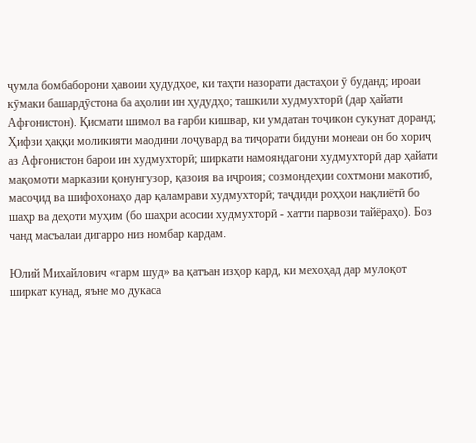ҷумла бомбаборони ҳавоии ҳудудҳое, ки таҳти назорати дастаҳои ӯ буданд; ироаи кӯмаки башардӯстона ба аҳолии ин ҳудудҳо; ташкили худмухторӣ (дар ҳайати Афғонистон). Қисмати шимол ва ғарби кишвар, ки умдатан тоҷикон сукунат доранд; Ҳифзи ҳаққи моликияти маодини лоҷувард ва тиҷорати бидуни монеаи он бо хориҷ аз Афғонистон барои ин худмухторӣ; ширкати намояндагони худмухторӣ дар ҳайати мақомоти марказии қонунгузор, қазоия ва иҷроия; созмондеҳии сохтмони макотиб, масоҷид ва шифохонаҳо дар қаламрави худмухторӣ; таҷдиди роҳҳои нақлиётӣ бо шаҳр ва деҳоти муҳим (бо шаҳри асосии худмухторӣ - хатти парвози тайёраҳо). Боз чанд масъалаи дигарро низ номбар кардам.

Юлий Михайлович «гарм шуд» ва қатъан изҳор кард, ки мехоҳад дар мулоқот ширкат кунад, яъне мо дукаса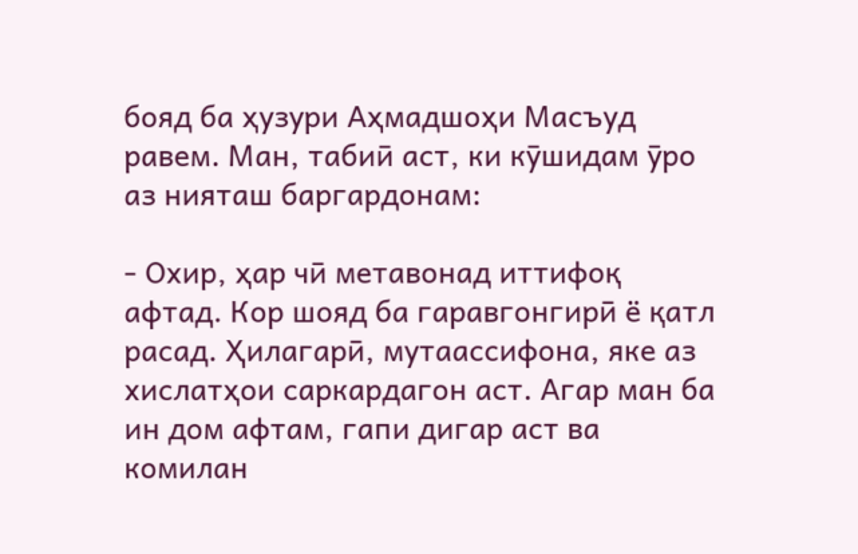бояд ба ҳузури Аҳмадшоҳи Масъуд равем. Ман, табиӣ аст, ки кӯшидам ӯро аз нияташ баргардонам:

- Охир, ҳар чӣ метавонад иттифоқ афтад. Кор шояд ба гаравгонгирӣ ё қатл расад. Ҳилагарӣ, мутаассифона, яке аз хислатҳои саркардагон аст. Агар ман ба ин дом афтам, гапи дигар аст ва комилан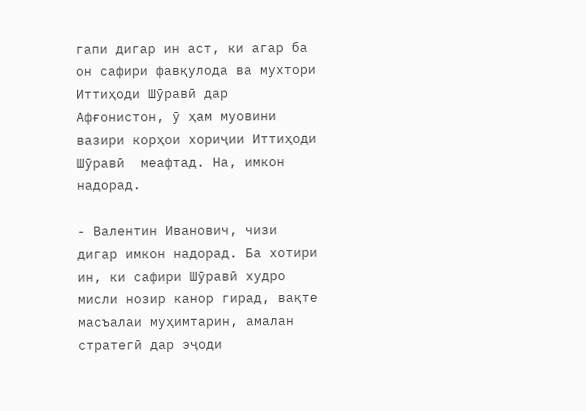гапи дигар ин аст, ки агар ба он сафири фавқулода ва мухтори Иттиҳоди Шӯравӣ дар Афғонистон, ӯ ҳам муовини вазири корҳои хориҷии Иттиҳоди Шӯравӣ  меафтад. На, имкон надорад.

- Валентин Иванович, чизи дигар имкон надорад. Ба хотири ин, ки сафири Шӯравӣ худро мисли нозир канор гирад, вақте масъалаи муҳимтарин, амалан стратегӣ дар эҷоди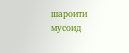шароити мусоид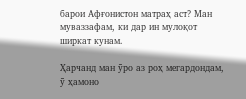барои Афғонистон матраҳ аст? Ман муваззафам, ки дар ин мулоқот ширкат кунам.

Ҳарчанд ман ӯро аз роҳ мегардондам, ӯ ҳамоно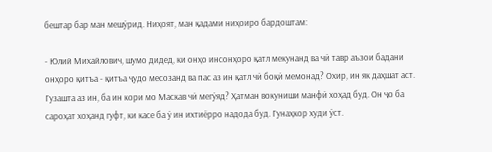бештар бар ман мешӯрид. Ниҳоят, ман қадами ниҳоиро бардоштам:

- Юлий Михайлович, шумо дидед, ки онҳо инсонҳоро қатл мекунанд ва чӣ тавр аъзои бадани онҳоро қитъа - қитъа ҷудо месозанд ва пас аз ин қатл чӣ боқӣ мемонад? Охир, ин як даҳшат аст. Гузашта аз ин, ба ин кори мо Маскав чӣ мегӯяд? Ҳатман вокуниши манфӣ хоҳад буд. Он ҷо ба сароҳат хоҳанд гуфт, ки касе ба ӯ ин ихтиёрро надода буд. Гунаҳкор худи ӯст.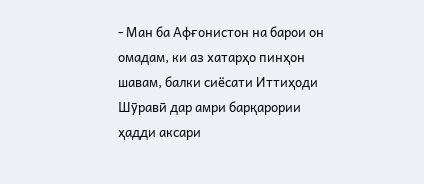- Ман ба Афғонистон на барои он омадам, ки аз хатарҳо пинҳон шавам, балки сиёсати Иттиҳоди Шӯравӣ дар амри барқарории ҳадди аксари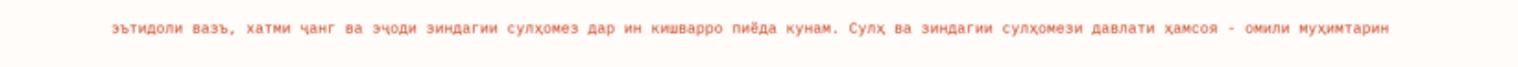эътидоли вазъ, хатми ҷанг ва эҷоди зиндагии сулҳомез дар ин кишварро пиёда кунам. Сулҳ ва зиндагии сулҳомези давлати ҳамсоя - омили муҳимтарин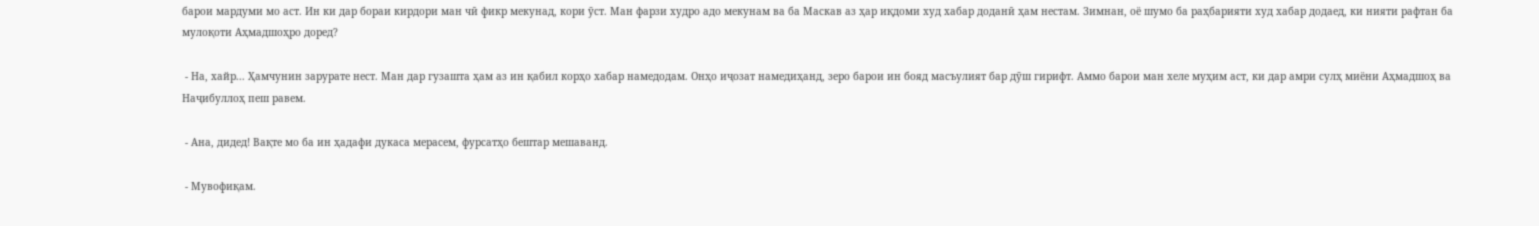барои мардуми мо аст. Ин ки дар бораи кирдори ман чӣ фикр мекунад, кори ӯст. Ман фарзи худро адо мекунам ва ба Маскав аз ҳар иқдоми худ хабар доданӣ ҳам нестам. Зимнан, оё шумо ба раҳбарияти худ хабар додаед, ки нияти рафтан ба мулоқоти Аҳмадшоҳро доред?

 - На, хайр... Ҳамчунин зарурате нест. Ман дар гузашта ҳам аз ин қабил корҳо хабар намедодам. Онҳо иҷозат намедиҳанд, зеро барои ин бояд масъулият бар дӯш гирифт. Аммо барои ман хеле муҳим аст, ки дар амри сулҳ миёни Аҳмадшоҳ ва Наҷибуллоҳ пеш равем.

 - Ана, дидед! Вақте мо ба ин ҳадафи дукаса мерасем, фурсатҳо бештар мешаванд.

 - Мувофиқам.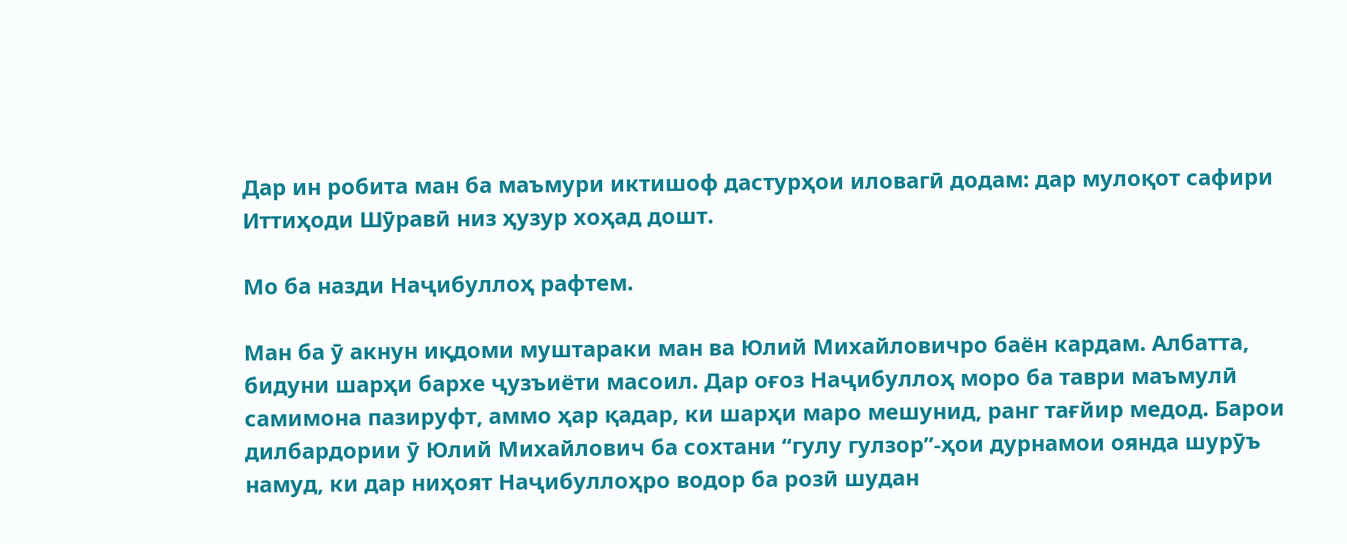Дар ин робита ман ба маъмури иктишоф дастурҳои иловагӣ додам: дар мулоқот сафири Иттиҳоди Шӯравӣ низ ҳузур хоҳад дошт.

Мо ба назди Наҷибуллоҳ рафтем.

Ман ба ӯ акнун иқдоми муштараки ман ва Юлий Михайловичро баён кардам. Албатта, бидуни шарҳи бархе ҷузъиёти масоил. Дар оғоз Наҷибуллоҳ моро ба таври маъмулӣ самимона пазируфт, аммо ҳар қадар, ки шарҳи маро мешунид, ранг тағйир медод. Барои дилбардории ӯ Юлий Михайлович ба сохтани “гулу гулзор”-ҳои дурнамои оянда шурӯъ намуд, ки дар ниҳоят Наҷибуллоҳро водор ба розӣ шудан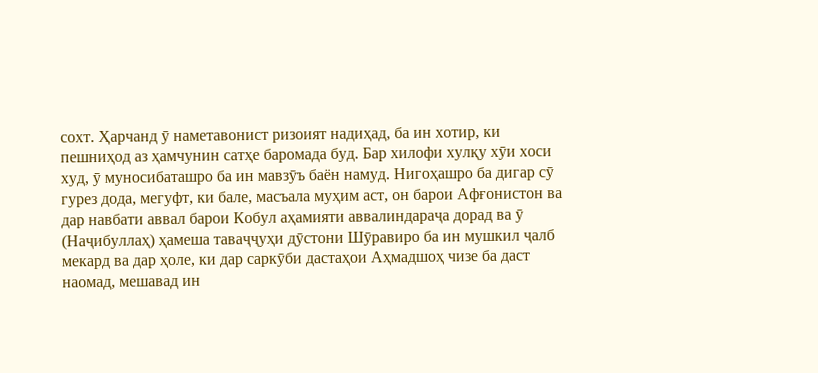сохт. Ҳарчанд ӯ наметавонист ризоият надиҳад, ба ин хотир, ки пешниҳод аз ҳамчунин сатҳе баромада буд. Бар хилофи хулқу хӯи хоси худ, ӯ муносибаташро ба ин мавзӯъ баён намуд. Нигоҳашро ба дигар сӯ гурез дода, мегуфт, ки бале, масъала муҳим аст, он барои Афғонистон ва дар навбати аввал барои Кобул аҳамияти аввалиндараҷа дорад ва ӯ (Наҷибуллаҳ) ҳамеша таваҷҷуҳи дӯстони Шӯравиро ба ин мушкил ҷалб мекард ва дар ҳоле, ки дар саркӯби дастаҳои Аҳмадшоҳ чизе ба даст наомад, мешавад ин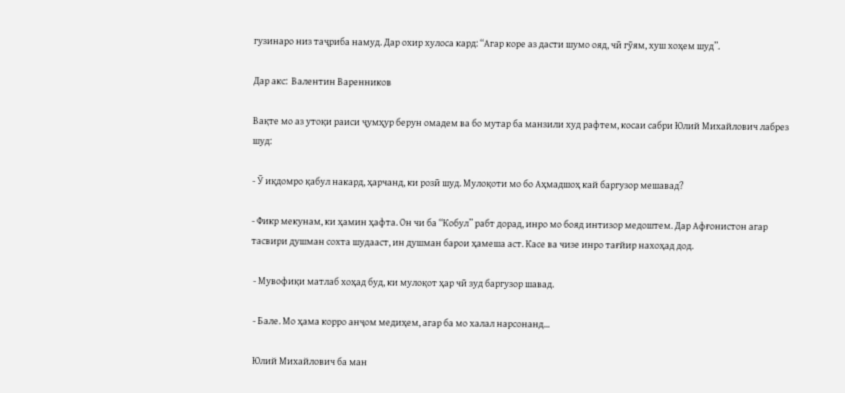гузинаро низ таҷриба намуд. Дар охир хулоса кард: “Агар коре аз дасти шумо ояд, чӣ гӯям, хуш хоҳем шуд”.

Дар акс:  Валентин Варенников

Вақте мо аз утоқи раиси ҷумҳур берун омадем ва бо мутар ба манзили худ рафтем, косаи сабри Юлий Михайлович лабрез шуд:

- Ӯ иқдомро қабул накард, ҳарчанд, ки розӣ шуд. Мулоқоти мо бо Аҳмадшоҳ кай баргузор мешавад?

- Фикр мекунам, ки ҳамин ҳафта. Он чи ба “Кобул” рабт дорад, инро мо бояд интизор медоштем. Дар Афғонистон агар тасвири душман сохта шудааст, ин душман барои ҳамеша аст. Касе ва чизе инро тағйир нахоҳад дод.

 - Мувофиқи матлаб хоҳад буд, ки мулоқот ҳар чӣ зуд баргузор шавад.

 - Бале. Мо ҳама корро анҷом медиҳем, агар ба мо халал нарсонанд...

 Юлий Михайлович ба ман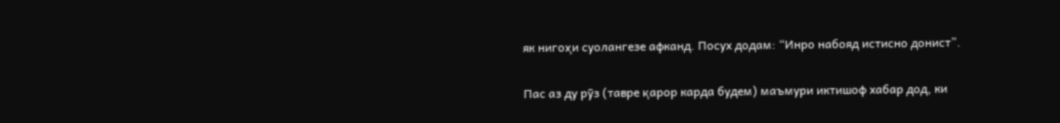як нигоҳи суолангезе афканд. Посух додам: “Инро набояд истисно донист”.

Пас аз ду рӯз (тавре қарор карда будем) маъмури иктишоф хабар дод, ки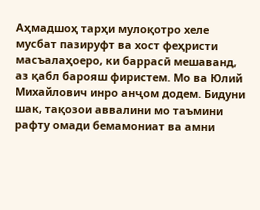Аҳмадшоҳ тарҳи мулоқотро хеле мусбат пазируфт ва хост феҳристи масъалаҳоеро, ки баррасӣ мешаванд, аз қабл барояш фиристем. Мо ва Юлий Михайлович инро анҷом додем. Бидуни шак, тақозои аввалини мо таъмини рафту омади бемамониат ва амни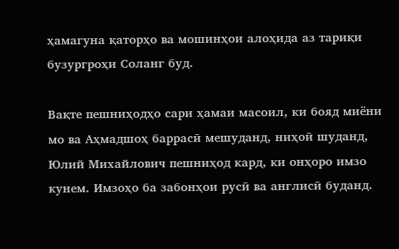ҳамагуна қаторҳо ва мошинҳои алоҳида аз тариқи бузургроҳи Соланг буд.

Вақте пешниҳодҳо сари ҳамаи масоил, ки бояд миёни мо ва Аҳмадшоҳ баррасӣ мешуданд, ниҳоӣ шуданд, Юлий Михайлович пешниҳод кард, ки онҳоро имзо кунем. Имзоҳо ба забонҳои русӣ ва англисӣ буданд.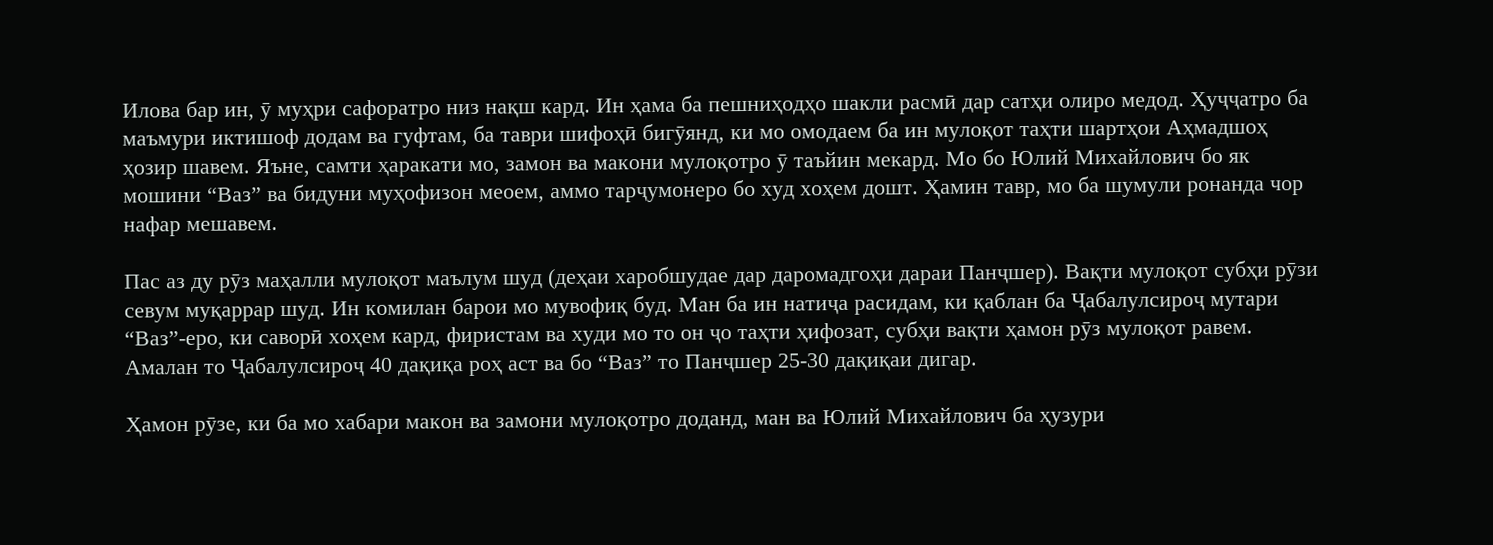Илова бар ин, ӯ муҳри сафоратро низ нақш кард. Ин ҳама ба пешниҳодҳо шакли расмӣ дар сатҳи олиро медод. Ҳуҷҷатро ба маъмури иктишоф додам ва гуфтам, ба таври шифоҳӣ бигӯянд, ки мо омодаем ба ин мулоқот таҳти шартҳои Аҳмадшоҳ ҳозир шавем. Яъне, самти ҳаракати мо, замон ва макони мулоқотро ӯ таъйин мекард. Мо бо Юлий Михайлович бо як мошини “Ваз” ва бидуни муҳофизон меоем, аммо тарҷумонеро бо худ хоҳем дошт. Ҳамин тавр, мо ба шумули ронанда чор нафар мешавем.

Пас аз ду рӯз маҳалли мулоқот маълум шуд (деҳаи харобшудае дар даромадгоҳи дараи Панҷшер). Вақти мулоқот субҳи рӯзи севум муқаррар шуд. Ин комилан барои мо мувофиқ буд. Ман ба ин натиҷа расидам, ки қаблан ба Ҷабалулсироҷ мутари “Ваз”-еро, ки саворӣ хоҳем кард, фиристам ва худи мо то он ҷо таҳти ҳифозат, субҳи вақти ҳамон рӯз мулоқот равем. Амалан то Ҷабалулсироҷ 40 дақиқа роҳ аст ва бо “Ваз” то Панҷшер 25-30 дақиқаи дигар.

Ҳамон рӯзе, ки ба мо хабари макон ва замони мулоқотро доданд, ман ва Юлий Михайлович ба ҳузури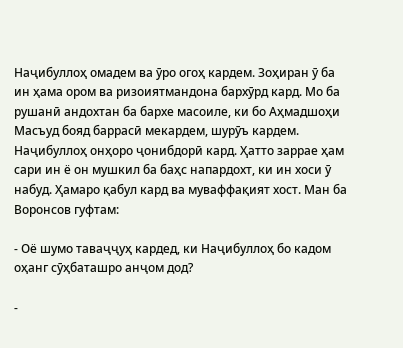Наҷибуллоҳ омадем ва ӯро огоҳ кардем. Зоҳиран ӯ ба ин ҳама ором ва ризоиятмандона бархӯрд кард. Мо ба рушанӣ андохтан ба бархе масоиле, ки бо Аҳмадшоҳи Масъуд бояд баррасӣ мекардем, шурӯъ кардем. Наҷибуллоҳ онҳоро ҷонибдорӣ кард. Ҳатто заррае ҳам сари ин ё он мушкил ба баҳс напардохт, ки ин хоси ӯ набуд. Ҳамаро қабул кард ва муваффақият хост. Ман ба Воронсов гуфтам:

- Оё шумо таваҷҷуҳ кардед, ки Наҷибуллоҳ бо кадом оҳанг сӯҳбаташро анҷом дод?

-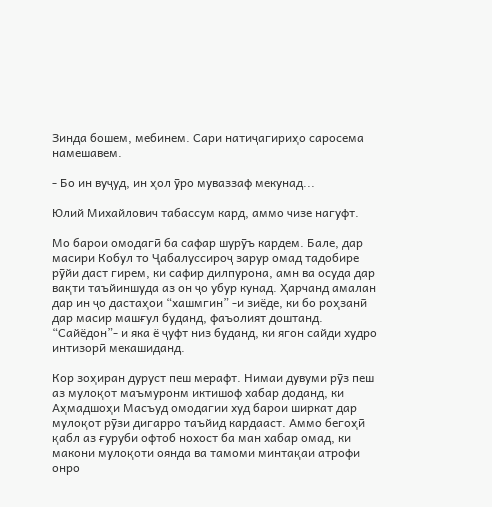Зинда бошем, мебинем. Сари натиҷагириҳо саросема намешавем.

- Бо ин вуҷуд, ин ҳол ӯро муваззаф мекунад...

Юлий Михайлович табассум кард, аммо чизе нагуфт.

Мо барои омодагӣ ба сафар шурӯъ кардем. Бале, дар масири Кобул то Ҷабалуссироҷ зарур омад тадобире рӯйи даст гирем, ки сафир дилпурона, амн ва осуда дар вақти таъйиншуда аз он ҷо убур кунад. Ҳарчанд амалан дар ин ҷо дастаҳои “хашмгин” -и зиёде, ки бо роҳзанӣ дар масир машғул буданд, фаъолият доштанд. “Сайёдон”- и яка ё ҷуфт низ буданд, ки ягон сайди худро интизорӣ мекашиданд.

Кор зоҳиран дуруст пеш мерафт. Нимаи дувуми рӯз пеш аз мулоқот маъмуронм иктишоф хабар доданд, ки Аҳмадшоҳи Масъуд омодагии худ барои ширкат дар мулоқот рӯзи дигарро таъйид кардааст. Аммо бегоҳӣ қабл аз ғуруби офтоб нохост ба ман хабар омад, ки макони мулоқоти оянда ва тамоми минтақаи атрофи онро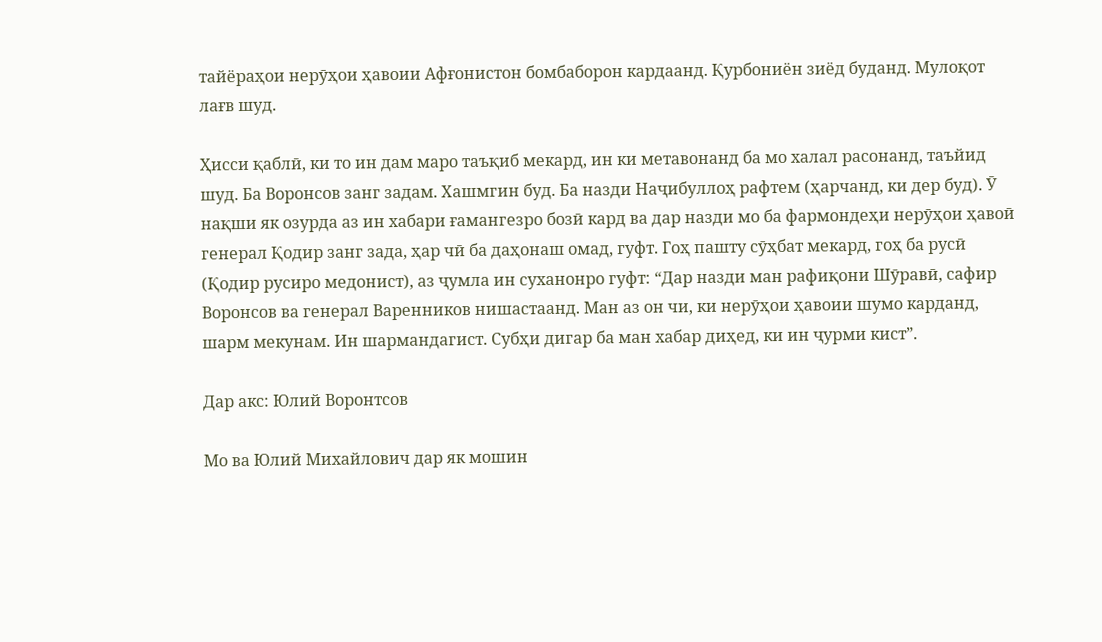тайёраҳои нерӯҳои ҳавоии Афғонистон бомбаборон кардаанд. Қурбониён зиёд буданд. Мулоқот лағв шуд.

Ҳисси қаблӣ, ки то ин дам маро таъқиб мекард, ин ки метавонанд ба мо халал расонанд, таъйид шуд. Ба Воронсов занг задам. Хашмгин буд. Ба назди Наҷибуллоҳ рафтем (ҳарчанд, ки дер буд). Ӯ нақши як озурда аз ин хабари ғамангезро бозӣ кард ва дар назди мо ба фармондеҳи нерӯҳои ҳавоӣ генерал Қодир занг зада, ҳар чӣ ба даҳонаш омад, гуфт. Гоҳ пашту сӯҳбат мекард, гоҳ ба русӣ (Қодир русиро медонист), аз ҷумла ин суханонро гуфт: “Дар назди ман рафиқони Шӯравӣ, сафир Воронсов ва генерал Варенников нишастаанд. Ман аз он чи, ки нерӯҳои ҳавоии шумо карданд, шарм мекунам. Ин шармандагист. Субҳи дигар ба ман хабар диҳед, ки ин ҷурми кист”.

Дар акс: Юлий Воронтсов

Мо ва Юлий Михайлович дар як мошин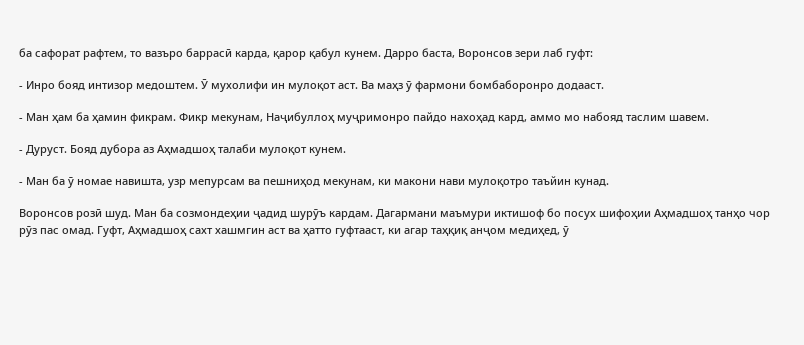ба сафорат рафтем, то вазъро баррасӣ карда, қарор қабул кунем. Дарро баста, Воронсов зери лаб гуфт:

- Инро бояд интизор медоштем. Ӯ мухолифи ин мулоқот аст. Ва маҳз ӯ фармони бомбаборонро додааст.

- Ман ҳам ба ҳамин фикрам. Фикр мекунам, Наҷибуллоҳ муҷримонро пайдо нахоҳад кард, аммо мо набояд таслим шавем.

- Дуруст. Бояд дубора аз Аҳмадшоҳ талаби мулоқот кунем.

- Ман ба ӯ номае навишта, узр мепурсам ва пешниҳод мекунам, ки макони нави мулоқотро таъйин кунад.

Воронсов розӣ шуд. Ман ба созмондеҳии ҷадид шурӯъ кардам. Дагармани маъмури иктишоф бо посух шифоҳии Аҳмадшоҳ танҳо чор рӯз пас омад. Гуфт, Аҳмадшоҳ сахт хашмгин аст ва ҳатто гуфтааст, ки агар таҳқиқ анҷом медиҳед, ӯ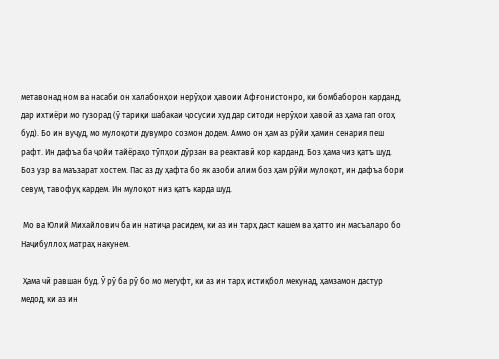метавонад ном ва насаби он халабонҳои нерӯҳои ҳавоии Афғонистонро, ки бомбаборон карданд, дар ихтиёри мо гузорад (ӯ тариқи шабакаи ҷосусии худ дар ситоди нерӯҳои ҳавоӣ аз ҳама гап огоҳ буд). Бо ин вуҷуд, мо мулоқоти дувумро созмон додем. Аммо он ҳам аз рӯйи ҳамин сенария пеш рафт. Ин дафъа ба ҷойи тайёраҳо тӯпҳои дӯрзан ва реактавӣ кор карданд. Боз ҳама чиз қатъ шуд. Боз узр ва маъзарат хостем. Пас аз ду ҳафта бо як азоби алим боз ҳам рӯйи мулоқот, ин дафъа бори севум, тавофуқ кардем. Ин мулоқот низ қатъ карда шуд.

 Мо ва Юлий Михайлович ба ин натиҷа расидем, ки аз ин тарҳ даст кашем ва ҳатто ин масъаларо бо Наҷибуллоҳ матраҳ накунем.

 Ҳама чӣ равшан буд. Ӯ рӯ ба рӯ бо мо мегуфт, ки аз ин тарҳ истиқбол мекунад, ҳамзамон дастур медод, ки аз ин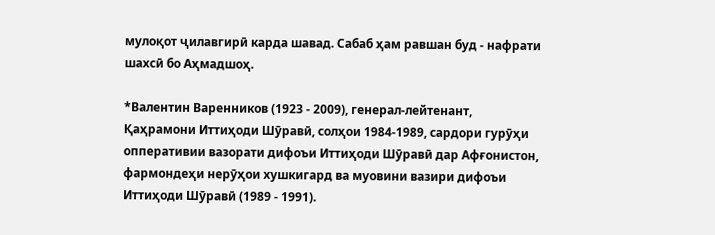мулоқот ҷилавгирӣ карда шавад. Сабаб ҳам равшан буд - нафрати шахсӣ бо Аҳмадшоҳ.

*Валентин Варенников (1923 - 2009), генерал-лейтенант, Қаҳрамони Иттиҳоди Шӯравӣ, солҳои 1984-1989, сардори гурӯҳи опперативии вазорати дифоъи Иттиҳоди Шӯравӣ дар Афғонистон, фармондеҳи нерӯҳои хушкигард ва муовини вазири дифоъи Иттиҳоди Шӯравӣ (1989 - 1991).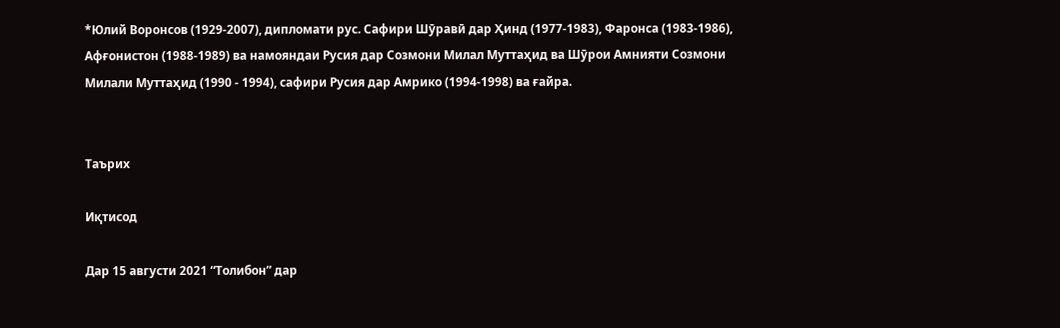*Юлий Воронсов (1929-2007), дипломати рус. Сафири Шӯравӣ дар Ҳинд (1977-1983), Фаронса (1983-1986), Афғонистон (1988-1989) ва намояндаи Русия дар Созмони Милал Муттаҳид ва Шӯрои Амнияти Созмони Милали Муттаҳид (1990 - 1994), сафири Русия дар Амрико (1994-1998) ва ғайра.


Таърих

Иқтисод

Дар 15 августи 2021 “Толибон” дар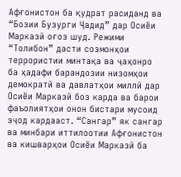Афғонистон ба қудрат расиданд ва “Бозии Бузурги Ҷадид” дар Осиёи Марказӣ оғоз шуд. Режими “Толибон” дасти созмонҳои террористии минтақа ва ҷаҳонро ба ҳадафи барандозии низомҳои демократӣ ва давлатҳои миллӣ дар Осиёи Марказӣ боз карда ва барои фаъолиятҳои онон бистари мусоид эҷод кардааст. “Сангар” як сангар ва минбари иттилоотии Афғонистон ва кишварҳои Осиёи Марказӣ ба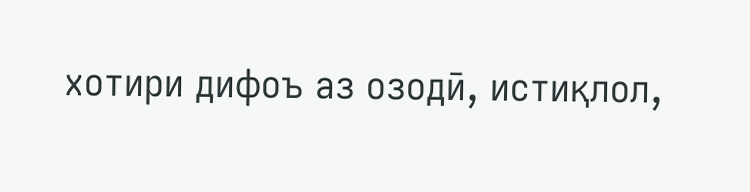хотири дифоъ аз озодӣ, истиқлол,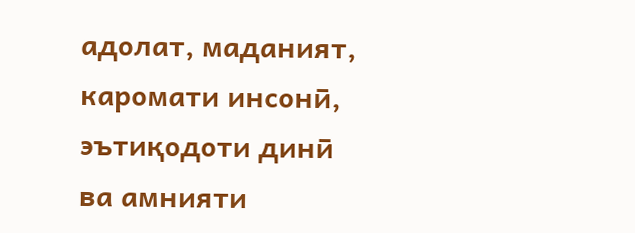адолат, маданият, каромати инсонӣ, эътиқодоти динӣ ва амнияти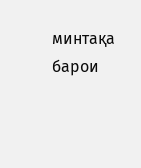минтақа барои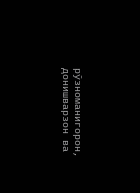рӯзноманигорон, донишварзон ва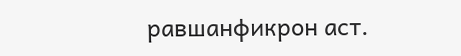равшанфикрон аст.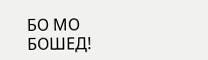БО МО БОШЕД!